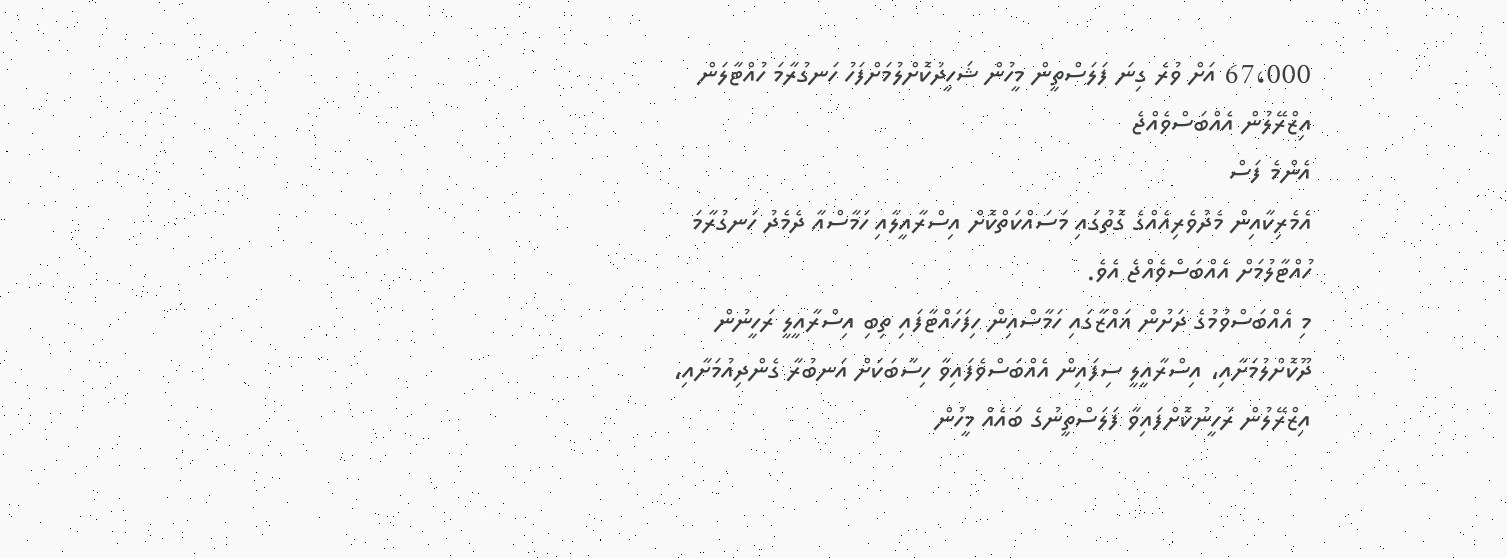67،000 އަށް ވުރެ ގިނަ ފަލަސްތީން މީހުން ޝަހީދުކޮށްލުމަށްފަހު ހަނގުރާމަ ހުއްޓާލަން އިޒްރޭލުން އެއްބަސްވެއްޖެ
އެންމެ ފަސް
އެމެރިކާއިން މެދުވެރިއެއްގެ ގޮތުގައި މަސައްކަތްކޮށް އިސްރާއީލާއި ހަމާސްއާ ދެމެދު ހަނގުރާމަ ހުއްޓާލުމަށް އެއްބަސްވެއްޖެ އެވެ.
މި އެއްބަސްވުމުގެ ދަށުން ޣައްޒާގައި ހަމާސްއިން ހިފަހައްޓާފައި ތިބި އިސްރާއީލީ ރަހީނުން ދޫކޮށްލުމަށާއި، އިސްރާއީލީ ސިފައިން އެއްބަސްވެފައިވާ ހިސާބަކަށް އަނބުރާ ގެންދިއުމަށާއި، އިޒްރޭލުން ރަހީނުކޮށްފައިވާ ފަލަސްތީނުގެ ބައެއް މީހުން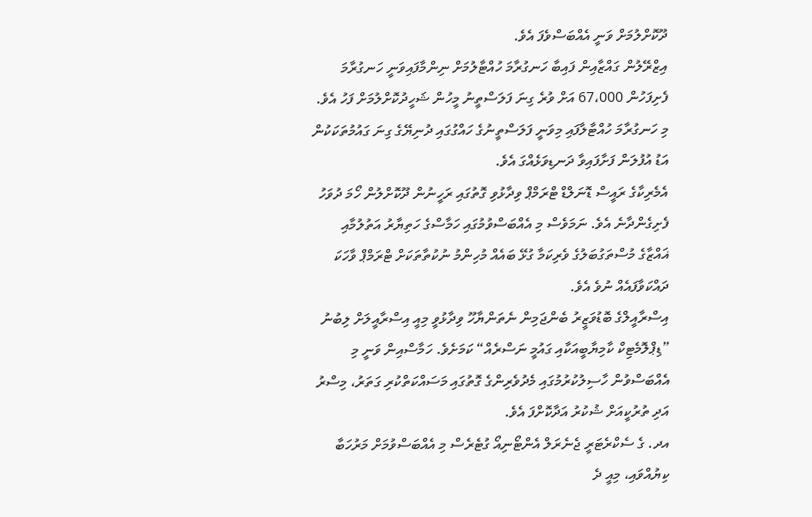ދޫކޮށްލުމަށް ވަނީ އެއްބަސްވެފަ އެވެ.
އިޒްރޭލުން ގައްޒާއިން ފައިބާ ހަނގުރާމަ ހުއްޓާލުމަށް ނިންމާފައިވަނީ ހަނގުރާމަ ފެށިފަހުން 67،000 އަށް ވުރެ ގިނަ ފަލަސްތީނު މީހުން ޝަހީދުކޮށްލުމަށް ފަހު އެވެ. މި ހަނގުރާމަ ހުއްޓާލާފައި މިވަނީ ފަލަސްތީނުގެ ހައްގުގައި ދުނިޔޭގެ ގިނަ ގައުމުތަކަކުން އަޑު އުފުލަން ފަށާފައިވާ ދަނޑިވަޅެއްގަ އެވެ.
އެމެރިކާގެ ރައީސް ޑޮނަލްޑް ޓްރަމްޕް ވިދާޅުވި ގޮތުގައި ރަހީނުން ދޫކޮށްލުން ހޯމަ ދުވަހު ފެށިގެންދާނެ އެވެ. ނަމަވެސް މި އެއްބަސްވުމުގައި ހަމާސްގެ ހަތިޔާރު އަތުލުމާއި ޣައްޒާގެ މުސްތަގުބަލުގެ ވެރިކަމާ ގުޅޭ ބައެއް މުހިންމު ނުކުތާތަކަށް ޓްރަމްޕް ވާހަކަ ދައްކަވާފައެއް ނުވެ އެވެ.
އިސްރާއީލްގެ ބޮޑުވަޒީރު ބެންޖަމިން ނެތަންޔާހޫ ވިދާޅުވީ މިއީ އިސްރާއީލަށް ލިބުނު ”ޑިޕްލޮމެޓިކް ކާމިޔާބީއަކާއި ގައުމީ ނަސްރެއް“ ކަމަށެވެ. ހަމާސްއިން ވަނީ މި އެއްބަސްވުން ހާސިލުކުރުމުގައި މެދުވެރިންގެ ގޮތުގައި މަސައްކަތްކުރި ގަތަރު، މިސްރު އަދި ތުރުކީއަށް ޝުކުރު އަދާކޮށްފަ އެވެ.
އދ. ގެ ސެކްރެޓަރީ ޖެނެރަލް އެންޓޯނިއޯ ގުޓެރެސް މި އެއްބަސްވުމަށް މަރުހަބާ ކިޔުއްވައި، މިއީ ދެ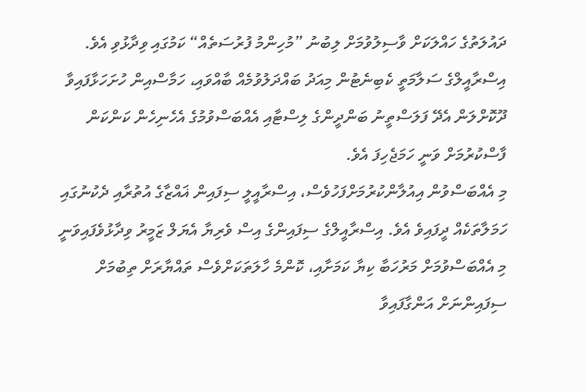ދައުލަތުގެ ހައްލަކަށް ވާސިލުވުމަށް ލިބުނު ”މުހިންމު ފުރުސަތެއް“ ކަމުގައި ވިދާޅުވި އެވެ. އިސްރާއީލްގެ ސަލާމަތީ ކެބިނެޓުން މިއަދު ބައްދަލުވުމެއް ބާއްވައި، ހަމާސްއިން ހުށަހަޅާފައިވާ ދޫކޮށްލަން އެދޭ ފަލަސްތީނު ބަންދީންގެ ލިސްޓާއި އެއްބަސްވުމުގެ އެހެނިހެން ކަންކަން ފާސްކުރުމަށް ވަނީ ހަމަޖެހިފަ އެވެ.
މި އެއްބަސްވުން އިއުލާންކުރުމަށްފަހުވެސް، އިސްރާއީލީ ސިފައިން ޣައްޒާގެ އުތުރާއި ދެކުނުގައި ހަމަލާތަކެއް ދީފައިވެ އެވެ. އިސްރާއީލްގެ ސިފައިންގެ އިސް ވެރިޔާ އެޔަލް ޒަމީރު ވިދާޅުވެފައިވަނީ މި އެއްބަސްވުމަށް މަރުހަބާ ކިޔާ ކަމަށާއި، ކޮންމެ ހާލަތަކަށްވެސް ތައްޔާރަށް ތިބުމަށް ސިފައިންނަށް އަންގާފައިވާ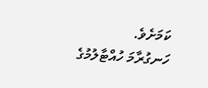ކަމަށެވެ.
ހަނގުރާމަ ހުއްޓާލުމުގެ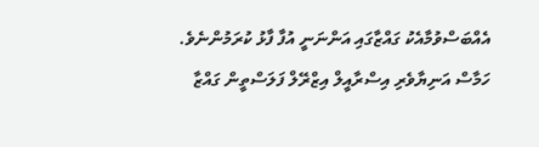އެއްބަސްވުމާއެކު ގައްޒާގައި އަންނަނީ އުފާ ފާޅު ކުރަމުންނެވެ.
ހަމާސް އަނިޔާވެރި އިސްރާއީލް އިޒްރޭލް ފަލަސްތީން ގައްޒާ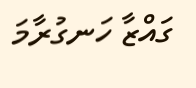ގައްޒާ ހަނގުރާމަ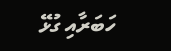ހަބަރާއި ގުޅޭ